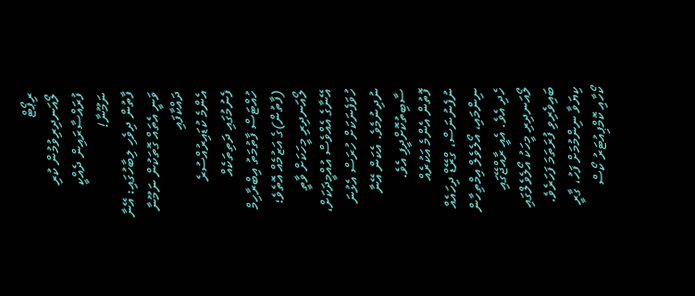ރިޕޯޓް
ލޯއަނދިރިވުމުން ކުރި ފުރައްސާރައިން ދެއްކީ ނަމޫނާ!
ފާތުން ދިވެހި ލިބާހުގައި: އޭނާ ވަނީ އެތައް ގޮތަކުން ނަމޫނާ ދައްކާފައި
އެންމެ ކުޑައިރުއްސުރެ ފެނުމުގައި ދަތިތަކެއް ހުއްޓަސް ފާތުމަތު އިބްރާހިމް (ފާތުން)ގެ އަޒުމެއް އޮތެވެ؛ ލޯއަނދިރި މީހަކަށް ވާތީ އޭނާގެ އެއްވެސް އުއްމީދަކަށް، ހުވަފެނަކަށް ހުރަސް އެޅުނަ ނުދިނުމެވެ. އެކަން އޭނާ ސާބިތުކޮށްދީފި އެވެ.
ފޮތުން އެންމެ އަކުރެއް ނުފެނުނަސް، ގްރޭޑް ދިހައެއް ނިންމައި، އޯލެވެލް އިމްތިހާން ހެދި އެވެ. އެއީ ރާއްޖޭގައި ލޯއަނދިރި މީހަކު އޯލެވެލްގައި ބައިވެރިވި ފުރަތަމަ ފަހަރެވެ. ކިޔަވާ ނިންމުމަށް ފަހު، ގާރީ ކޯހާއި ކޮމްޕިއުޓަރު ކޯސް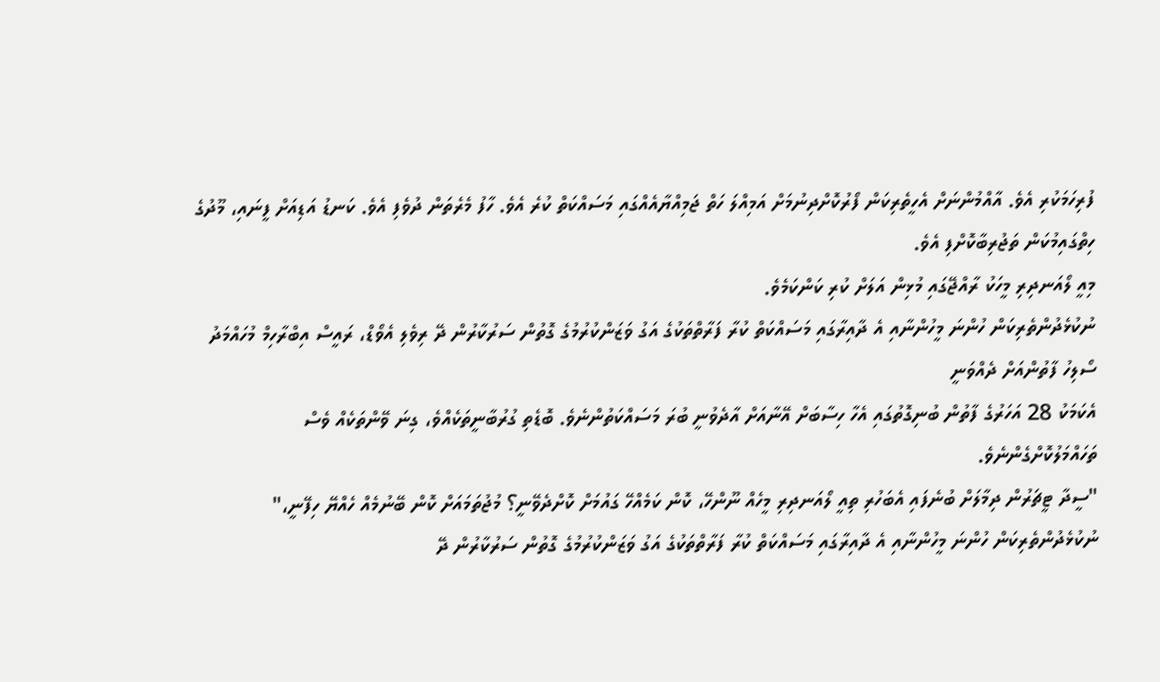ފުރިހަމަކުރި އެވެ. އާއްމުންނަށް އެހީތެރިކަން ފޯރުކޮށްދިނުމަށް އަމިއްލަ ހަތް ޖަމިއްޔާއެއްގައި މަސައްކަތް ކުރެ އެވެ. ހާފު މެރެތަން ދުވެފި އެވެ. ކަނޑު އަޑިއަށް ފީނައި، މޫދުގެ ހިތްގައިމުކަން ތަޖުރިބާކޮށްފި އެވެ.
މިއީ ލޯއަނދިރި މީހަކު ރާއްޖޭގައި މުޅިން އަލަށް ކުރި ކަންކަމެވެ.
ނުކުޅެދުންތެރިކަން ހުންނަ މީހުންނާއި އެ ދާއިރާގައި މަސައްކަތް ކުރާ ފަރާތްތަކުގެ އަގު ވަޒަންކުރުމުގެ ގޮތުން ސަރުކާރުން ދޭ ރިވެލި އެވޯޑް، ރައީސް އިބްރާހިމް މުހައްމަދު ސޯލިހު ފާތުންއަށް ދެއްވަނީ
އެކަމަކު 28 އަހަރުގެ ފާތުން ބުނިގޮތުގައި އެހާ ހިސާބަށް އޭނާއަށް އާދެވުނީ ބުރަ މަސައްކަތުންނެވެ. ބޮޑެތި ގުރުބާނީތަކެއްވެ، ގިނަ ވޭންތަކެއް ވެސް ތަހައްމަލުކޮށްގެންނެވެ.
"ސީދާ ޓީޗަރުން ދިމާލަށް ބުނެފައި އެބަހުރި ތިއީ ލޯއަނދިރި މީހެއް ނޫންހޭ، ކޮން ކަމެއްހޭ ގައުމަށް ކޮށްދެވޭނީ؟ މުޖުތަމައަށް ކޮން ބޭނުމެއް ހެއްޔޭ ހިފޭނީ،" ނުކުޅެދުންތެރިކަން ހުންނަ މީހުންނާއި އެ ދާއިރާގައި މަސައްކަތް ކުރާ ފަރާތްތަކުގެ އަގު ވަޒަންކުރުމުގެ ގޮތުން ސަރުކާރުން ދޭ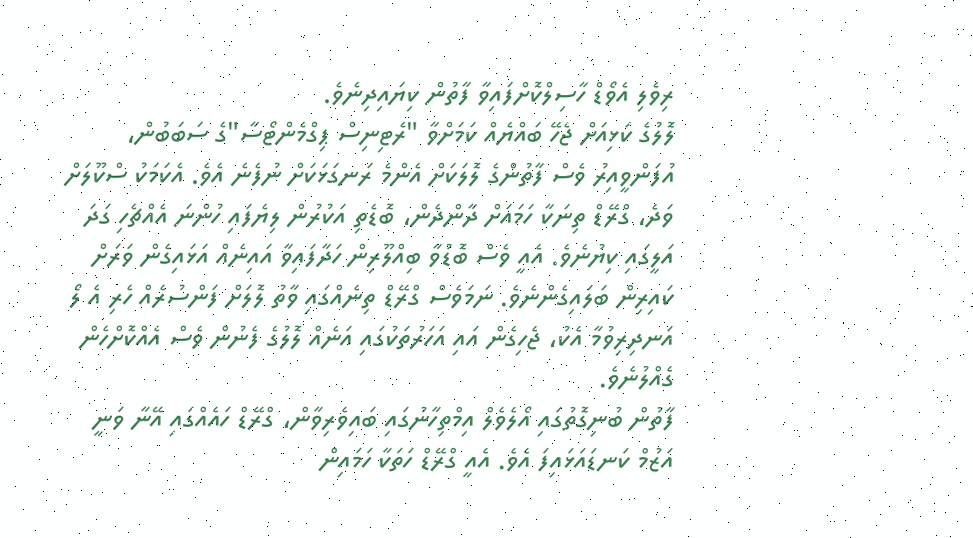ރިވެލި އެވޯޑް ހާސިލްކޮށްފައިވާ ފާތުން ކިޔައިދިނެވެ.
ލޮލުގެ ކަޅިއަށް ޖެހޭ ބައްޔެއް ކަމަށްވާ "ރެޓިނިސް ޕިގްމެންޓޯސާ"ގެ ސަބަބުން، އުފަންވީއިރު ވެސް ފާތުންގެ ލޮލަކަށް އެންމެ ރަނގަޅަކަށް ނުފެނެ އެވެ. އެކަމަކު ސްކޫލަށް ވަދެ، ގްރޭޑް ތިނަކާ ހަމައަށް ދާންދެން، ބޮޑެތި އަކުރުން ލިޔެފައި ހުންނަ އެއްޗެހި ގަދަ އަލީގައި ކިޔުނެވެ. އެއީ ވެސް ބޮޑުވާ ބިއްލޫރިން ހަދާފައިވާ އައިނެއް އަޅައިގެން ވަރަށް ކައިރިން ބަލައިގެންނެވެ. ނަމަވެސް ގްރޭޑް ތިނެއްގައި ވާތު ލޮލަށް ފަންސުރެއް ހެރި އެ ލޯ އަނދިރިވުމާ އެކު، ޖެހިގެން އައި އަހަރުތަކުގައި އަނެއް ލޮލުގެ ފެނުން ވެސް އެއްކޮށްހެން ގެއްލުނެވެ.
ފާތުން ބުނިގޮތުގައި އޯލެވެލް އިމްތިހާނުގައި ބައިވެރިވާން، ގްރޭޑް ހައެއްގައި އޭނާ ވަނީ އަޒުމް ކަނޑައަޅައިފަ އެވެ. އެއީ ގްރޭޑް ހަތަކާ ހަމައިން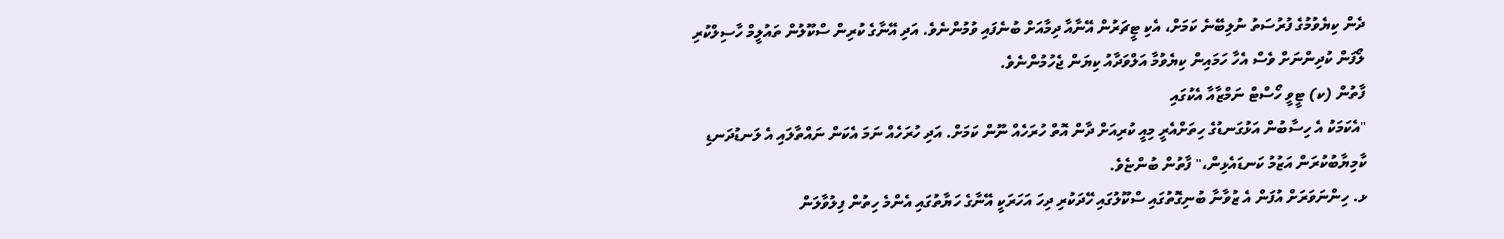ދެން ކިޔެވުމުގެ ފުރުސަތު ނުލިބޭނެ ކަމަށް، އެކި ޓީޗަރުން އޭނާއާ ދިމާއަށް ބުނެފައި ވުމުންނެވެ. އަދި އޭނާގެ ކުރިން ސްކޫލުން ތައުލީމް ހާސިލްކުރި ލޯފަން ކުދިންނަށް ވެސް އެހާ ހަމައިން ކިޔެވުމާ އަލްވަދާއު ކިޔަން ޖެހުމުންނެވެ.
ފާތުން (ކ) ޓީވީ ހޯސްޓް ނަމްޒާއާ އެކުގައި
"އެކަމަކު އެ ހިސާބުން އަޅުގަނޑުގެ ހިތަށްއެރީ މިއީ ކުރިއަށް ދާން އޮތް ހުރަހެއް ނޫން ކަމަށް. އަދި ހުރަހެއް ނަމަ އެކަން ނައްތާލައި އެ ލަނޑުދަނޑި ކާމިޔާބުކުރަން އަޒުމު ކަނޑައެޅިން،" ފާތުން ބުންޏެވެ.
ޅ. ހިންނަވަރަށް އުފަން އެ ޒުވާނާ ބުނިގޮތުގައި ސްކޫލުގައި ހޭދަކުރި ދިހަ އަހަރަކީ އޭނާގެ ހަޔާތުގައި އެންމެ ހިތުން ފިލުވާލަން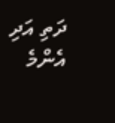ދަތި އަދި އެންމެ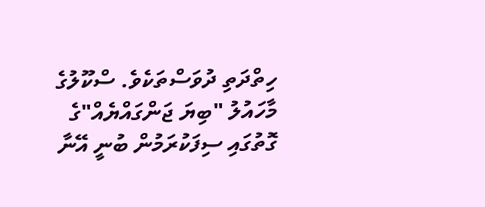ހިތްދަތި ދުވަސްތަކެވެ. ސްކޫލުގެ މާހައުލު "ބިޔަ ޖަންގައްޔެއް"ގެ ގޮތުގައި ސިފަކުރަމުން ބުނީ އޭނާ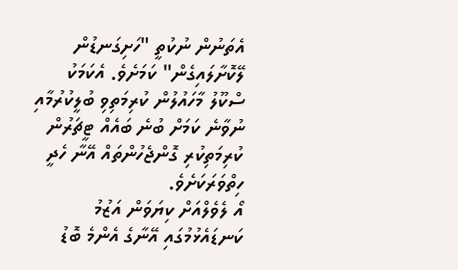އެތަނުން ނުކުތީ "ހަށިގަނޑުން ލޭކޮށާލައިގެން" ކަމަށެވެ. އެކަމަކު ސްކޫލު މާހައުލުން ކުރިމަތިވި ބުލީކުރުމާއި ނުވާނެ ކަމަށް ބުނެ ބައެއް ޓީޗަރުން ކުރިމަތިކުރި ގޮންޖެހުންތައް އޭނާ ހެދީ ހިތްވަރަކަށެވެ.
އޯ ލެވެލްއަށް ކިޔަވަން އަޒުމު ކަނޑައެޅުމުގައި އޭނާގެ އެންމެ ބޮޑު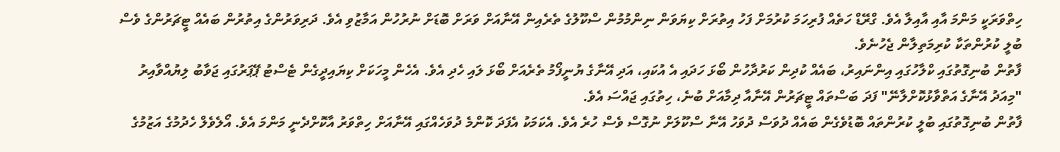ހިތްވަރަކީ މަންމަ އާއި އާއިލާ އެވެ. ގްރޭޑް ހަތެއް ފުރިހަމަ ކުރުމަށް ފަހު އިތުރަށް ކިޔަވަން ނިންމުމުން ސްކޫލުގެ ތެރެއިން އޭނާއަށް ވަރަށް ބޮޑަށް ނުރުހުން އަމާޒުވި އެވެ. ދަރިވަރުންގެ އިތުރުން ބައެއް ޓީޗަރުންގެ ވެސް ބުލީ ކުރުންތަކާ ކުރިމަތިލާން ޖެހުނެވެ.
ފާތުން ބުނިގޮތުގައި ކްލާހުގައި އިންނައިރު، ބައެއް ކުދިން ކަރުދާހުން ބޯޅަ ހަދައި އެ އުކައި، އަދި އޭނާގެ ޔުނީފޯމު ތެރެއަށް ބޯޅަ ލައި ހެދި އެވެ. އެހެން މީހަކަށް ކިޔައިދީގެން ޓެސްޓު ޕޭޕަރުގައި ޖަވާބު ލިޔުއްވާއިރު "މިއަދު އޭނާގެ އަތްވާޅުކޮށްލާނޭ" ފަދަ ބަސްތައް ޓީޗަރުން އޭނާއާ ދިމާއަށް ބުނެ، ހިތުގައި ޖައްސަ އެވެ.
ފާތުން ބުނިގޮތުގައި ބުލީ ކުރުންތައް ބޮޑުވެގެން ބައެއް ދުވަސް ދުވަހު އޭނާ ސްކޫލަށް ނުގޮސް ވެސް ހުރެ އެވެ. އެކަމަކު އެފަދަ ކޮންމެ ދުވަހެއްގައި އޭނާއަށް ހިތްވަރު އާކޮށްދެނީ މަންމަ އެވެ. އޯލެވެލް ހެދުމުގެ އަޒުމުގެ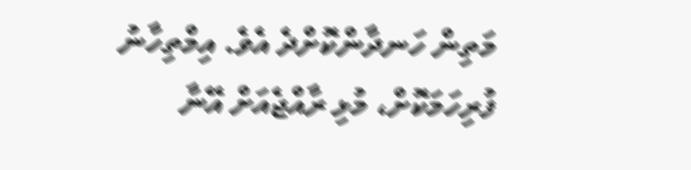މަތިން ހަނދާންކޮށްދެ އެވެ. އިމްތިހާނު ފުރިހަމަކޮށް، މުޅި ރާއްޖެއަށް އޭނާ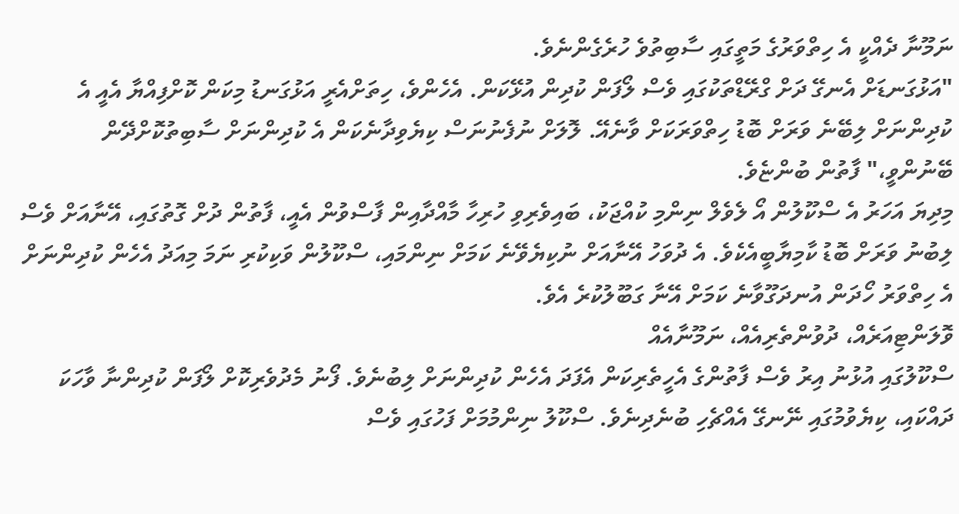ނަމޫނާ ދެއްކީ އެ ހިތްވަރުގެ މަތީގައި ސާބިތުވެ ހުރެގެންނެވެ.
"އަޅުގަނޑަށް އެނގޭ ދަށް ގްރޭޑްތަކުގައި ވެސް ލޯފަން ކުދިން އުޅޭކަން. އެހެންވެ، ހިތަށްއެރީ އަޅުގަނޑު މިކަން ކޮށްފިއްޔާ އެއީ އެ ކުދިންނަށް ލިބޭނެ ވަރަށް ބޮޑު ހިތްވަރަކަށް ވާނެއޭ. ލޮލަށް ނުފެނުނަސް ކިޔެވިދާނެކަން އެ ކުދިންނަށް ސާބިތުކޮށްދޭން ބޭނުންވީ،" ފާތުން ބުންޏެވެ.
މިދިޔަ އަހަރު އެ ސްކޫލުން އޯ ލެވެލް ނިންމި ކުއްޖަކު، ބައިވެރިވި ހުރިހާ މާއްދާއިން ފާސްވުން އެއީ، ފާތުން ދުށް ގޮތުގައި، އޭނާއަށް ވެސް ލިބުނު ވަރަށް ބޮޑު ކާމިޔާބީއެކެވެ. އެ ދުވަހު އޭނާއަށް ނުކިޔެވޭނެ ކަމަށް ނިންމައި، ސްކޫލުން ވަކިކުރި ނަމަ މިއަދު އެހެން ކުދިންނަށް އެ ހިތްވަރު ހޯދަން އުނދަގޫވާނެ ކަމަށް އޭނާ ގަބޫލުކުރެ އެވެ.
ވޮލަންޓިއަރެއް، ދުވުންތެރިއެއް، ނަމޫނާއެއް
ސްކޫލުގައި އުޅުނު އިރު ވެސް ފާތުންގެ އެހީތެރިކަން އެފަދަ އެހެން ކުދިންނަށް ލިބުނެވެ. ފޯނު މެދުވެރިކޮށް ލޯފަން ކުދިންނާ ވާހަކަ ދައްކައި، ކިޔެވުމުގައި ނޭނގޭ އެއްޗެހި ބުނެދިނެވެ. ސްކޫލު ނިންމުމަށް ފަހުގައި ވެސް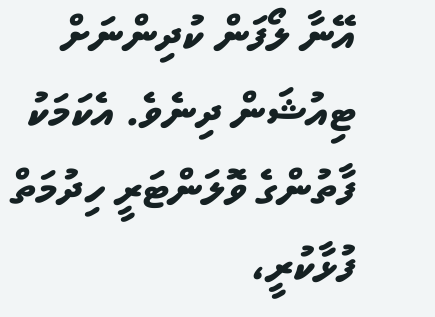އޭނާ ލޯފަން ކުދިންނަށް ޓިއުޝަން ދިނެވެ. އެކަމަކު ފާތުންގެ ވޮލަންޓަރީ ހިދުމަތް ފުޅާކުރީ،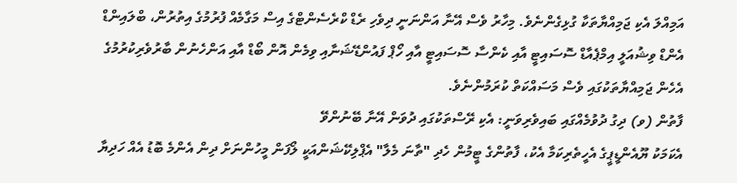އަމިއްލަ އެކި ޖަމިއްޔާތަކާ ގުޅިގެންނެވެ. މިހާރު ވެސް އޭނާ އަންނަނީ ދިވެހި ރެޑް ކްރެސެންޓްގެ އިސް މަގާމެއް ފުރުމުގެ އިތުރުން، ބްލައިންޑް އެންޑް ވިޝުއަލީ އިމްޕެއާޑް ސޮސައިޓީ އާއި ކެންސާ ސޮސައިޓީ އާއި ހޯޕް ފައުންޑޭޝަނާއި ވިމެން އޮން ބޯޑް އާއި އަންހެނުން ބާރުވެރިކުރުމުގެ އެހެން ޖަމިއްޔާތަކުގައި ވެސް މަސައްކަތް ކުރަމުންނެވެ.
ފާތުން (ވ) ދިގު ދުވުމެއްގައި ބައިވެރިވަނީ: އެކި ރޭސްތަކުގައި ދުވަން އޭނާ ބޭނުންވޭ
އެކަމަކު ޔޫއެންޑީޕީގެ އެހީތެރިކަމާ އެކު، ފާތުންގެ ޓީމުން ހެދި "ތާނަ މެލާ" އެޕްލިކޭޝަންއަކީ ލޯފަން މީހުންނަށް ދިން އެންމެ ބޮޑު އެއް ހަދިޔާ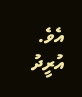އެވެ.
އުރީދު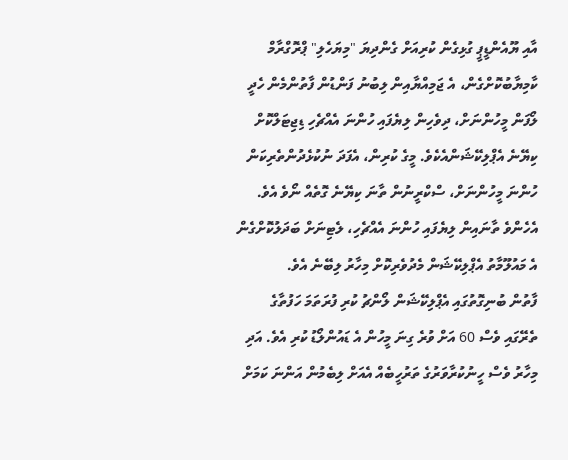އާއި ޔޫއެންޑީޕީ ގުޅިގެން ކުރިއަށް ގެންދިޔަ "މިޔަހެލި" ޕްރޮގްރާމް ކާމިޔާބުކޮށްގެން، އެ ޖަމިއްޔާއިން ލިބުނު ފަންޑުން ފާތުންމެން ހެދީ ލޯފަން މީހުންނަށް، ދިވެހިން ލިޔެފައި ހުންނަ އެއްޗެހި ޑިޖިޓަލްކޮށް ކިޔޭނެ އެޕްލިކޭޝަންއެކެވެ. މީގެ ކުރިން، އެފަދަ ނުކުޅެދުންތެރިކަން ހުންނަ މީހުންނަށް، ސްކްރީނުން ތާނަ ކިޔޭނެ ގޮތެއް ނޯވެ އެވެ. އެހެންވެ ތާނައިން ލިޔެފައި ހުންނަ އެއްޗެހި، ލެޓިނަށް ބަދަލުކޮށްގެން އެ މައުލޫމާތު އެޕްލިކޭޝަން މެދުވެރިކޮށް މިހާރު ލިބޭނެ އެވެ.
ފާތުން ބުނިގޮތުގައި އެޕްލިކޭޝަން ލޯންޗު ކުރި ފުރަތަމަ ހަފުތާގެ ތެރޭގައި ވެސް 60 އަށް ވުރެ ގިނަ މީހުން އެ ޑައުންލޯޑު ކުރި އެވެ. އަދި މިހާރު ވެސް ހީނުކުރާވަރުގެ ތަރުހީބެއް އެއަށް ލިބެމުން އަންނަ ކަމަށް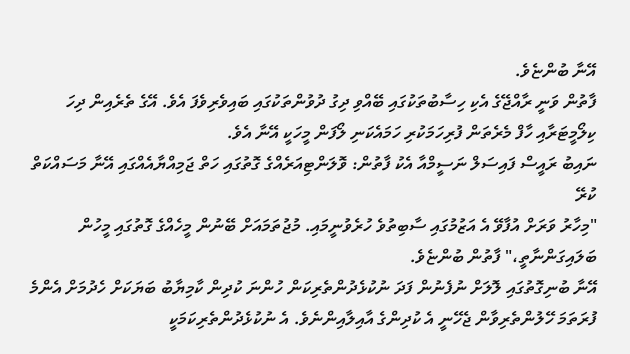އޭނާ ބުންޏެވެ.
ފާތުން ވަނީ ރާއްޖޭގެ އެކި ހިސާބުތަކުގައި ބޭއްވި ދިގު ދުވުންތަކުގައި ބައިވެރިވެފަ އެވެ. އޭގެ ތެރެއިން ދިހަ ކިލޯމީޓަރާއި ހާފް މެރެތަން ފުރިހަމަކުރި ހަމައެކަނި ލޯފަން މީހަކީ އޭނާ އެވެ.
ނައިބު ރައީސް ފައިސަލް ނަސީމްއާ އެކު ފާތުން: ވޮލަންޓިއަރެއްގެ ގޮތުގައި ހަތް ޖަމިއްޔާއެއްގައި އޭނާ މަސައްކަތް ކުރޭ
"މިހާރު ވަރަށް އުފާވޭ އެ އަޒުމުގައި ސާބިތުވެ ހުރެވުނީމައި. މުޖުތަމައަށް ބޭނުން މީހެއްގެ ގޮތުގައި މީހުން ބަލައިގަންނާތީ،" ފާތުން ބުންޏެވެ.
އޭނާ ބުނިގޮތުގައި ލޮލަށް ނުފެނުން ފަދަ ނުކުޅެދުންތެރިކަން ހުންނަ ކުދިން ކާމިޔާބު ބަޔަކަށް ހެދުމަށް އެންމެ ފުރަތަމަ ހޭލުންތެރިވާން ޖެހޭނީ އެ ކުދިންގެ އާއިލާއިންނެވެ. އެ ނުކުޅެދުންތެރިކަމަކީ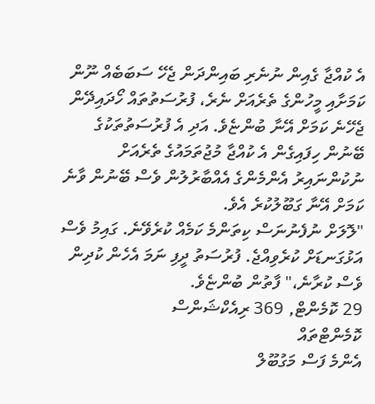އެ ކުއްޖާ ގެއިން ނުނެރި ބައިންދަން ޖެހޭ ސަބަބެއް ނޫން ކަމަށާއި މީހުންގެ ތެރެއަށް ނެރެ، ފުރުސަތުތައް ހޯދައިދޭން ޖެހޭނެ ކަމަށް އޭނާ ބުންޏެވެ. އަދި އެ ފުރުސަތުތަކުގެ ބޭނުން ހިފައިގެން އެ ކުއްޖާ މުޖުތަމައުގެ ތެރެއަށް ނުކުންނައިރު އެންމެންގެ އެއްބާރުލުން ވެސް ބޭނުން ވާނެ ކަމަށް އޭނާ ގަބޫލުކުރެ އެވެ.
"ލޮލަށް ނުފެނުނަސް ކިތަންމެ ކަމެއް ކުރެވޭނެ. ގައިމު ވެސް އަޅުގަނޑަށް ކުރެވިއްޖެ. ފުރުސަތު ދީފި ނަމަ އެހެން ކުދިން ވެސް ކުރާނެ،" ފާތުން ބުންޏެވެ.
29 ކޮމެންޓް, 369 ރިއެކްޝަންސް
ކޮމެންޓްތައް
އެންމެ ފަސް މަގުބޫލް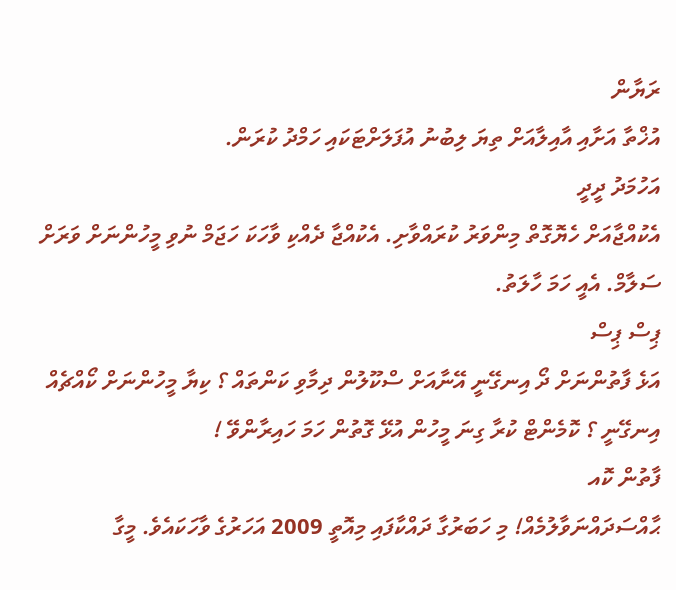ރަޔާން
އުޚްތާ އަށާއި އާއިލާއަށް ތިޔަ ލިބުނު އުފަލަށްޓަކައި ހަމްދު ކުރަން.
އަހުމަދު ދީދީ
އެކުއްޖާއަށް ހެޔޮގޮތް މިންވަރު ކުރައްވާށި. އެކުއްޖާ ދެއްކި ވާހަކަ ހަޖަމް ނުވި މީހުންނަށް ވަރަށް ސަލާމް. އެއީ ހަމަ ހާލަތު.
ޕިސް ޕިސް
އަޅެ ފާތުންނަށް ދޯ އިނގޭނީ އޭނާއަށް ސްކޫލުން ދިމާވި ކަންތައް ؟ ކިޔާ މީހުންނަށް ކޯއްޗެއް އިނގޭނީ ؟ ކޮމެންޓް ކުރާ ގިނަ މީހުން އުޅޭ ގޮތުން ހަމަ ހައިރާންވޭ !
ފާތުން ކޮއ
ޙާއްސަދައްނަވާލުމެއް! މި ހަބަރުގާ ދައްކާފައި މިއޮތީ 2009 އަހަރުގެ ވާހަކައެވެ. މީގާ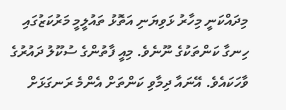މިދައްކަނީ މިހާރު ޅަވިޔަނި އަތޮޅު ތައުލީމީ މަރުކަޒުގައި ހިނގާ ކަންތަކުގެ ނޫނެވެ. މިއީ ފާތުންގެ ސުކޫލު ދައުރުގެ ވާހަކައެވެ. އޭނައާ ދިމާވި ކަންތަށް އެންމެ ރަނގަޅަށް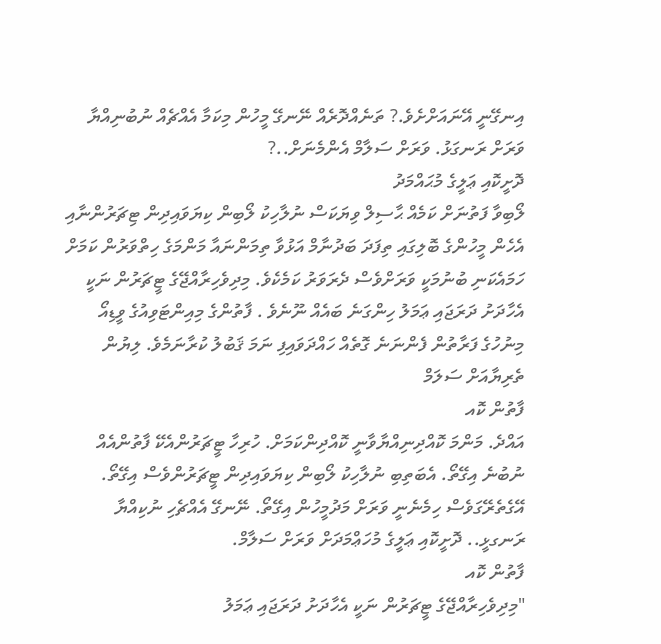އިނގޭނީ އޭނައަށްށެވެ.? ތަނެއްދޮރެއް ނޭނގޭ މީހުން މިކަމާ އެއްޗެއް ނުބުނިއްޔާ ވަރަށް ރަނގަޅު. ވަރަށް ސަލާމް އެންމެނަށް..?
ދޮށީކޮއި ޢަލީގެ މުޙައްމަދު
ލޯބިވާ ފަތުނަށް ކަމެއް ޙާސިލް ވިޔަކަސް ނުލާހިކު ލޯބިން ކިޔަވައިދިން ޓިޗަރުންނާއި އެހެން މީހުންގެ ބޮލިގައި ތިފަދަ ބަދުނާމް އަޅުވާ ތިމަންނައާ މަންމަގެ ހިތްވަރުން ކަމަށް ހަމައެކަނި ބުނުމަކީ ވަރަށްވެސް ދެރަވަރު ކަމެކެވެ. މިދިވެހިރާއްޖޭގެ ޓީޗަރުން ނަކީ އެހާދަށު ދަރަޖައި ޢަމަލު ހިންގަނެ ބައެއް ނޫނެވެ . ފާތުންގެ މިއިންޓަވިއުގެ ވީޑިއޯ މިނުހުގެ ފަރާތުން ފެންނަނެ ގޮތެއް ހައްދަވައިފި ނަމަ ޤަބުލު ކުރާނަމެވެ. ލިޔުން ތެރިޔާއަށް ސަލަމް
ފާތުން ކޮއ
އައްދެ. މަންމަ ކޮއްދިނިއްޔާވާނީ ކޮއްދިންކަމަށް. ހުރިހާ ޓީޗަރުންއެކޭ ފާތުންއެއް ނުބުނެ އިގޭތޯ. އެބަތިބި ނުލާހިކު ލޯބިން ކިޔަވައިދިން ޓީޗަރުންވެސް އިގޭތޯ. އޭގެތެރޭގަވެސް ހިމެނެނީ ވަރަށް މަދުމީހުން އިގޭތޯ. ނޭނގޭ އެއްޗެހި ނުކިއްޔާ ރަނގޅީ.. ދޮށީކޮއި ޢަލީގެ މުހަޢްމަދަށް ވަރަށް ސަލާމް.
ފާތުން ކޮއ
"މިދިވެހިރާއްޖޭގެ ޓީޗަރުން ނަކީ އެހާދަށު ދަރަޖައި ޢަމަލު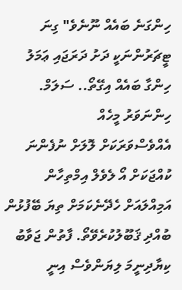ހިންގަނެ ބައެއް ނޫނެވެ" ގިނަ ޓީޗަރުންނަކީ ދަށު ދަރަޖައި ޢަމަލު ހިންގާ ބައެއް އިގޭތޯ.. ސަލަމް.
ހިންނަވަރު މީހެއް
އެއްވެސްވަރަކަށް ލޮލަށް ނުފެންނަ ކުއްޖަކަށް އޯ ލެވެލް އިމްތިހާން އަމިއްލައަށް ހެދޭނެކަމަށް ތިޔަ ބޭފުޅުން ބުއްދި ޤަބޫލުކުރެވޭތޯ. ފާތުން ޖަވާބު ކިޔާދިނީމަ ލިޔަންވެސް އިނީ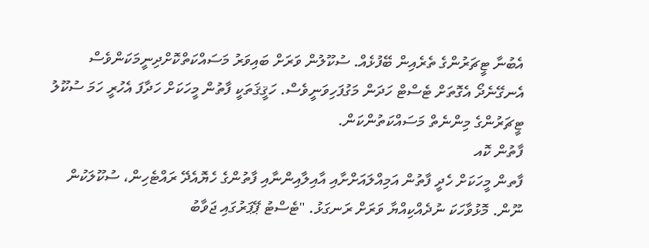އެބުނާ ޓީޗަރުންގެ ތެރެއިން ބޭފުޅެއް. ސުކޫލުން ވަރަށް ބައިވަރު މަސައްކަތްކޮށްދިނީމަކަންވެސް އެނގޭނެދޯ އެގޮތަށް ޓެސްޓް ހަދަން މަގުފަހިވަނީވެސް. ހަޤީޤަތަކީ ފާތުން މީހަކަށް ހަދާފަ އެހުރީ ހަމަ ސުކޫލު ޓީޗަރުންގެ މިންނެތް މަސައްކަތުންކަން.
ފާތުން ކޮއ
ފާތން މީހަކަށް ހެދީ ފާތުން އަމިއްލައަށްށާއި އާއިލާއިންނާއި ފާތުންގެ ހެޔޮއެދޭ ރައްޓެހިން، ސުކޫލަކުން ނޫން. މޮޅުވާހަކަ ނުދެއްކިއްޔާ ވަރަށް ރަނގަޅު. "ޓެސްޓު ޕޭޕަރުގައި ޖަވާބު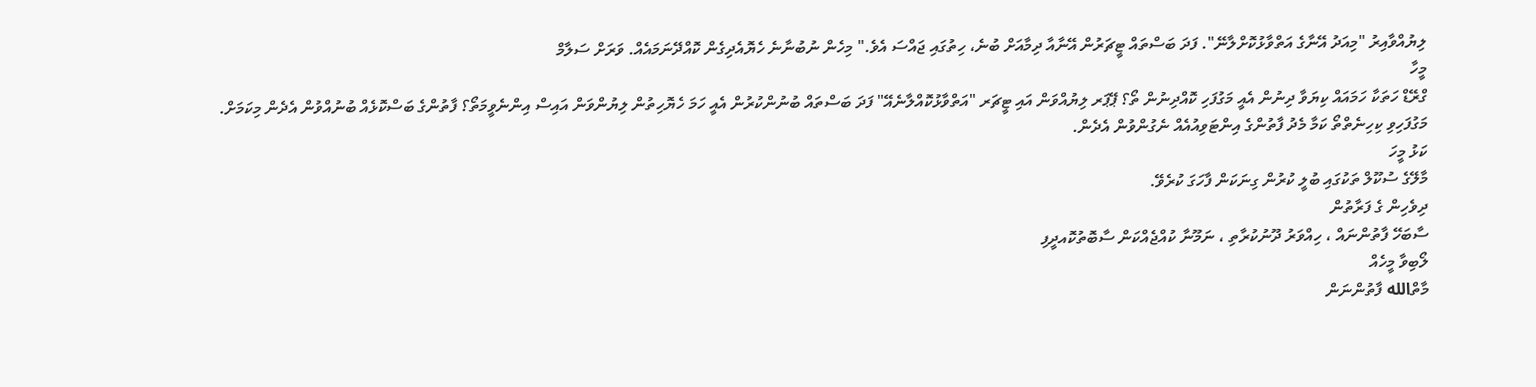ލިޔުއްވާއިރު "މިއަދު އޭނާގެ އަތްވާޅުކޮށްލާނޭ". ފަދަ ބަސްތައް ޓީޗަރުން އޭނާއާ ދިމާއަށް ބުނެ، ހިތުގައި ޖައްސަ އެވެ." މިހެން ނުބުނާނެ ހެޔޮއެދިގެން ކޮއްދޭނަމައެއް. ވަރަށް ސަލާމް
މީހާ
ގްރޭޑް ހަތަކާ ހަމައައް ކިޔަވާ ދިނުން އެއީ މަގުފަހި ކޮއްދިނުން ތޯ؟ ޕޭޕަރ ލިޔުއްވަން އައި ޓީޗަރ "އަތްވާޅުކޮއްލާނެއޭ" ފަދަ ބަސްތައް ބުނުންކުރުން އެއީ ހަމަ ހެޔޮހިތުން ލިޔުންވަން އައިސް އިންނެވީމަތޯ؟ ފާތުންގެ ބަސްކޮޅެއް ބުނުއްވުން އެދެން މިކަމަށް. މަގުފަހިވި ކިހިނެތްތޯ ކަމާ މެދު ފާތުންގެ އިންޓަވިއުއެއް ނެގުންވުން އެދެން.
ކަޅު މީހަ
މާލޭގެ ސުކޫލް ތަކުގައި ބުލީ ކުރުން ގިނަކަން ފާހަގަ ކުރެވޭ.
ދިވެހިން ގެ ފަރާތުން
ސާބަހޭ ފާތުންނައް ، ހިއްވަރު ދޫނުކުރާތި ، ނަމޫނާ ކުއްޖެއްކަން ސާބޮތުކޮއދީފި
ލޯބިވާ މީހެއް
މާތްالله ފާތުންނަން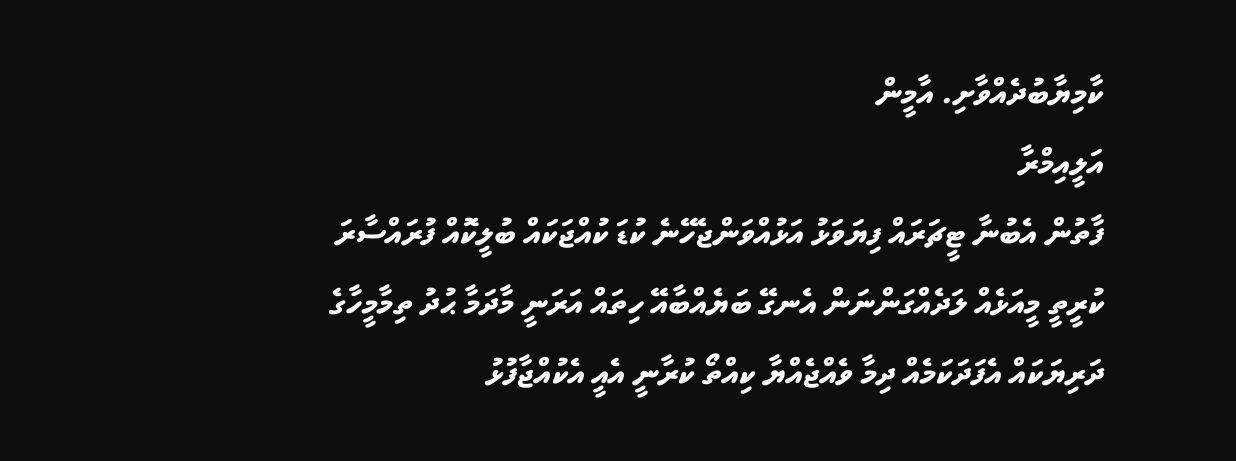ކާމިޔާބުދެއްވާށި. އާމީން
އަލީއިމްރާ
ފާތުން އެބުނާ ޓީޗަރައް ފިޔަވަޅު އަޅުއްވަންޖެހޭނެ ކުޑަ ކުއްޖަކައް ބުލީކޮއް ފުރައްސާރަ ކުރީތީ މީއަޅެއް ލަދެއްގަންނަން އެނގޭ ބަޔެއްބާއޭ ހިތައް އަރަނީ މާދަމާ ޙުދު ތިމާމީހާގެ ދަރިޔަކައް އެފަދަކަމެއް ދިމާ ވެއްޖެއްޔާ ކިއްތޯ ކުރާނީ އެއީ އެކުއްޖާފުޅު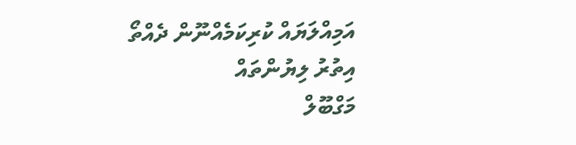އަމިއްލަޔައް ކުރިކަމެއްނޫން ދެއްތޯ
އިތުރު ލިޔުންތައް
މަގްބޫލް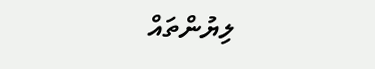ލިޔުންތައް